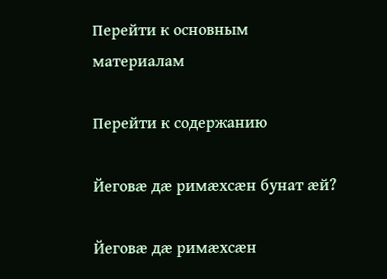Перейти к основным материалам

Перейти к содержанию

Йеговӕ дӕ римӕхсӕн бунат ӕй?

Йеговӕ дӕ римӕхсӕн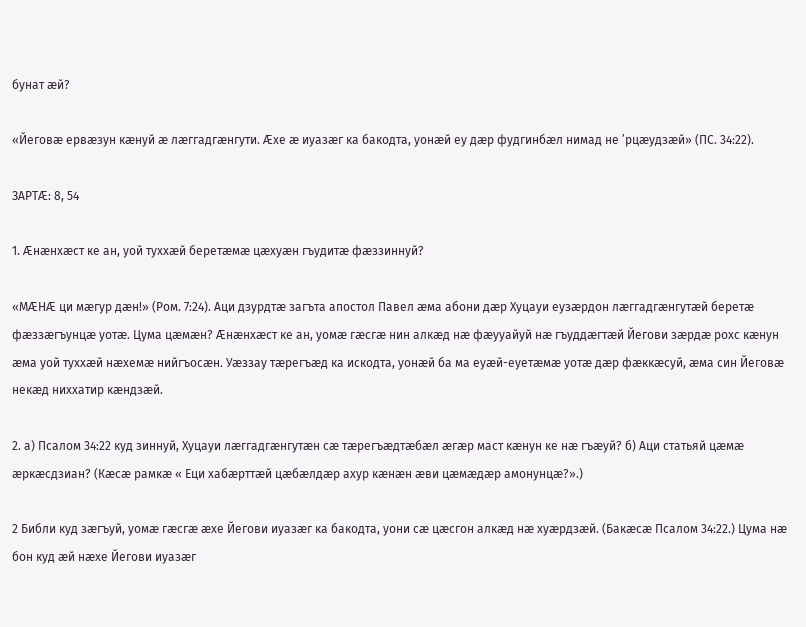бунат ӕй?

«Йеговӕ ервӕзун кӕнуй ӕ лӕггадгӕнгути. Ӕхе ӕ иуазӕг ка бакодта, уонӕй еу дӕр фудгинбӕл нимад не ’рцӕудзӕй» (ПС. 34:22).

ЗАРТӔ: 8, 54

1. Ӕнӕнхӕст ке ан, уой туххӕй беретӕмӕ цӕхуӕн гъудитӕ фӕззиннуй?

«МӔНӔ ци мӕгур дӕн!» (Ром. 7:24). Аци дзурдтӕ загъта апостол Павел ӕма абони дӕр Хуцауи еузӕрдон лӕггадгӕнгутӕй беретӕ фӕззӕгъунцӕ уотӕ. Цума цӕмӕн? Ӕнӕнхӕст ке ан, уомӕ гӕсгӕ нин алкӕд нӕ фӕууайуй нӕ гъуддӕгтӕй Йегови зӕрдӕ рохс кӕнун ӕма уой туххӕй нӕхемӕ нийгъосӕн. Уӕззау тӕрегъӕд ка искодта, уонӕй ба ма еуӕй-еуетӕмӕ уотӕ дӕр фӕккӕсуй, ӕма син Йеговӕ некӕд ниххатир кӕндзӕй.

2. а) Псалом 34:22 куд зиннуй, Хуцауи лӕггадгӕнгутӕн сӕ тӕрегъӕдтӕбӕл ӕгӕр маст кӕнун ке нӕ гъӕуй? б) Аци статьяй цӕмӕ ӕркӕсдзиан? (Кӕсӕ рамкӕ « Еци хабӕрттӕй цӕбӕлдӕр ахур кӕнӕн ӕви цӕмӕдӕр амонунцӕ?».)

2 Библи куд зӕгъуй, уомӕ гӕсгӕ ӕхе Йегови иуазӕг ка бакодта, уони сӕ цӕсгон алкӕд нӕ хуӕрдзӕй. (Бакӕсӕ Псалом 34:22.) Цума нӕ бон куд ӕй нӕхе Йегови иуазӕг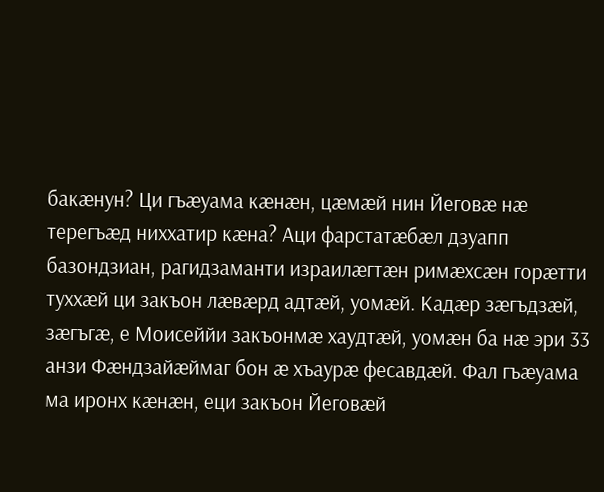бакӕнун? Ци гъӕуама кӕнӕн, цӕмӕй нин Йеговӕ нӕ терегъӕд ниххатир кӕна? Аци фарстатӕбӕл дзуапп базондзиан, рагидзаманти израилӕгтӕн римӕхсӕн горӕтти туххӕй ци закъон лӕвӕрд адтӕй, уомӕй. Кадӕр зӕгъдзӕй, зӕгъгӕ, е Моисеййи закъонмӕ хаудтӕй, уомӕн ба нӕ эри 33 анзи Фӕндзайӕймаг бон ӕ хъаурӕ фесавдӕй. Фал гъӕуама ма иронх кӕнӕн, еци закъон Йеговӕй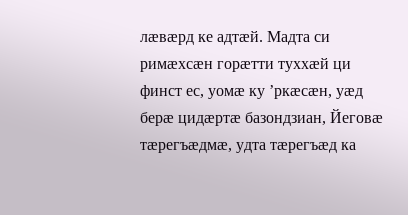лӕвӕрд ке адтӕй. Мадта си римӕхсӕн горӕтти туххӕй ци финст ес, уомӕ ку ’ркӕсӕн, уӕд берӕ цидӕртӕ базондзиан, Йеговӕ тӕрегъӕдмӕ, удта тӕрегъӕд ка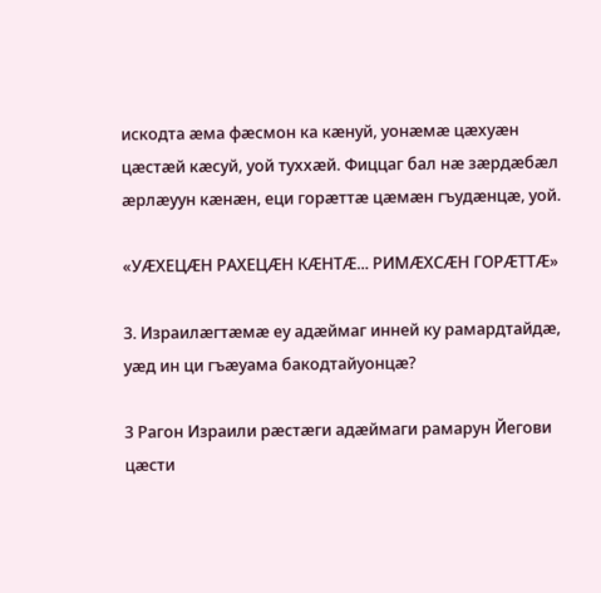искодта ӕма фӕсмон ка кӕнуй, уонӕмӕ цӕхуӕн цӕстӕй кӕсуй, уой туххӕй. Фиццаг бал нӕ зӕрдӕбӕл ӕрлӕуун кӕнӕн, еци горӕттӕ цӕмӕн гъудӕнцӕ, уой.

«УӔХЕЦӔН РАХЕЦӔН КӔНТӔ... РИМӔХСӔН ГОРӔТТӔ»

3. Израилӕгтӕмӕ еу адӕймаг инней ку рамардтайдӕ, уӕд ин ци гъӕуама бакодтайуонцӕ?

3 Рагон Израили рӕстӕги адӕймаги рамарун Йегови цӕсти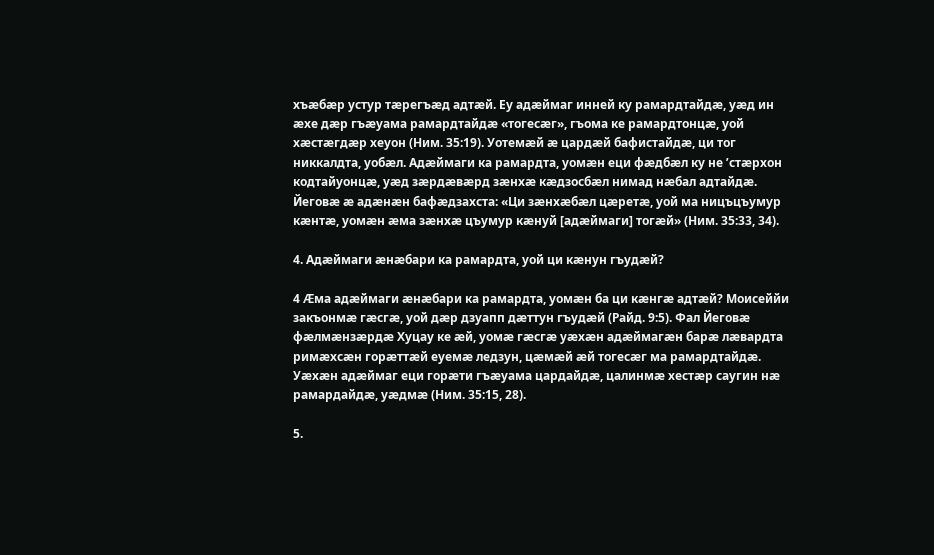хъӕбӕр устур тӕрегъӕд адтӕй. Еу адӕймаг инней ку рамардтайдӕ, уӕд ин ӕхе дӕр гъӕуама рамардтайдӕ «тогесӕг», гъома ке рамардтонцӕ, уой хӕстӕгдӕр хеуон (Ним. 35:19). Уотемӕй ӕ цардӕй бафистайдӕ, ци тог никкалдта, уобӕл. Адӕймаги ка рамардта, уомӕн еци фӕдбӕл ку не ’стӕрхон кодтайуонцӕ, уӕд зӕрдӕвӕрд зӕнхӕ кӕдзосбӕл нимад нӕбал адтайдӕ. Йеговӕ ӕ адӕнӕн бафӕдзахста: «Ци зӕнхӕбӕл цӕретӕ, уой ма ницъцъумур кӕнтӕ, уомӕн ӕма зӕнхӕ цъумур кӕнуй [адӕймаги] тогӕй» (Ним. 35:33, 34).

4. Адӕймаги ӕнӕбари ка рамардта, уой ци кӕнун гъудӕй?

4 Ӕма адӕймаги ӕнӕбари ка рамардта, уомӕн ба ци кӕнгӕ адтӕй? Моисеййи закъонмӕ гӕсгӕ, уой дӕр дзуапп дӕттун гъудӕй (Райд. 9:5). Фал Йеговӕ фӕлмӕнзӕрдӕ Хуцау ке ӕй, уомӕ гӕсгӕ уӕхӕн адӕймагӕн барӕ лӕвардта римӕхсӕн горӕттӕй еуемӕ ледзун, цӕмӕй ӕй тогесӕг ма рамардтайдӕ. Уӕхӕн адӕймаг еци горӕти гъӕуама цардайдӕ, цалинмӕ хестӕр саугин нӕ рамардайдӕ, уӕдмӕ (Ним. 35:15, 28).

5.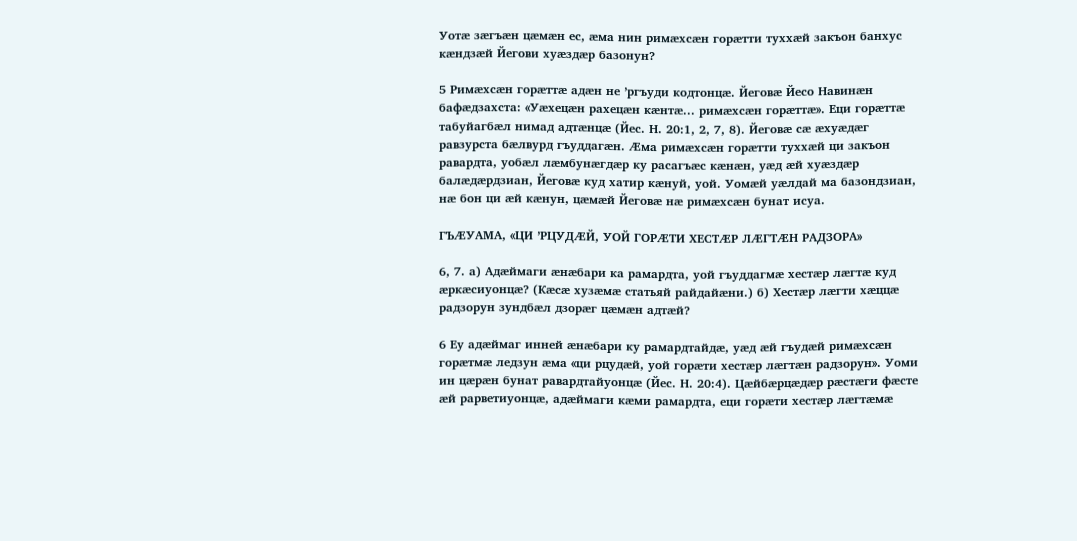Уотӕ зӕгъӕн цӕмӕн ес, ӕма нин римӕхсӕн горӕтти туххӕй закъон банхус кӕндзӕй Йегови хуӕздӕр базонун?

5 Римӕхсӕн горӕттӕ адӕн не ’ргъуди кодтонцӕ. Йеговӕ Йесо Навинӕн бафӕдзахста: «Уӕхецӕн рахецӕн кӕнтӕ... римӕхсӕн горӕттӕ». Еци горӕттӕ табуйагбӕл нимад адтӕнцӕ (Йес. Н. 20:1, 2, 7, 8). Йеговӕ сӕ ӕхуӕдӕг равзурста бӕлвурд гъуддагӕн. Ӕма римӕхсӕн горӕтти туххӕй ци закъон равардта, уобӕл лӕмбунӕгдӕр ку расагъӕс кӕнӕн, уӕд ӕй хуӕздӕр балӕдӕрдзиан, Йеговӕ куд хатир кӕнуй, уой. Уомӕй уӕлдай ма базондзиан, нӕ бон ци ӕй кӕнун, цӕмӕй Йеговӕ нӕ римӕхсӕн бунат исуа.

ГЪӔУАМА, «ЦИ ’РЦУДӔЙ, УОЙ ГОРӔТИ ХЕСТӔР ЛӔГТӔН РАДЗОРА»

6, 7. а) Адӕймаги ӕнӕбари ка рамардта, уой гъуддагмӕ хестӕр лӕгтӕ куд ӕркӕсиуонцӕ? (Кӕсӕ хузӕмӕ статьяй райдайӕни.) б) Хестӕр лӕгти хӕццӕ радзорун зундбӕл дзорӕг цӕмӕн адтӕй?

6 Еу адӕймаг инней ӕнӕбари ку рамардтайдӕ, уӕд ӕй гъудӕй римӕхсӕн горӕтмӕ ледзун ӕма «ци рцудӕй, уой горӕти хестӕр лӕгтӕн радзорун». Уоми ин цӕрӕн бунат равардтайуонцӕ (Йес. Н. 20:4). Цӕйбӕрцӕдӕр рӕстӕги фӕсте ӕй рарветиуонцӕ, адӕймаги кӕми рамардта, еци горӕти хестӕр лӕгтӕмӕ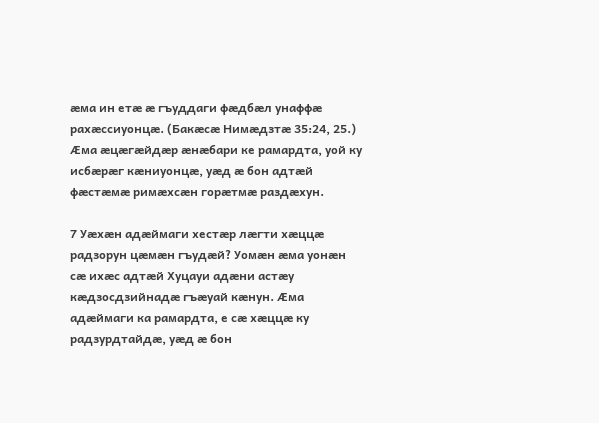ӕма ин етӕ ӕ гъуддаги фӕдбӕл унаффӕ рахӕссиуонцӕ. (Бакӕсӕ Нимӕдзтӕ 35:24, 25.) Ӕма ӕцӕгӕйдӕр ӕнӕбари ке рамардта, уой ку исбӕрӕг кӕниуонцӕ, уӕд ӕ бон адтӕй фӕстӕмӕ римӕхсӕн горӕтмӕ раздӕхун.

7 Уӕхӕн адӕймаги хестӕр лӕгти хӕццӕ радзорун цӕмӕн гъудӕй? Уомӕн ӕма уонӕн сӕ ихӕс адтӕй Хуцауи адӕни астӕу кӕдзосдзийнадӕ гъӕуай кӕнун. Ӕма адӕймаги ка рамардта, е сӕ хӕццӕ ку радзурдтайдӕ, уӕд ӕ бон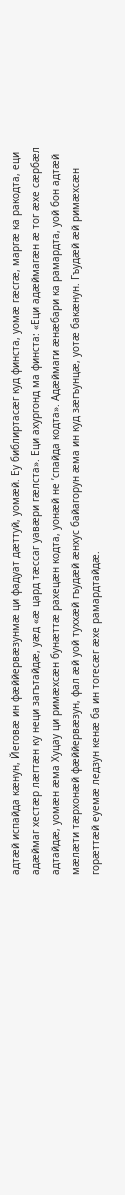адтӕй испайда кӕнун, Йеговӕ ин фӕййервӕзунмӕ ци фадуат дӕттуй, уомӕй. Еу библиртасӕг куд финста, уомӕ гӕсгӕ, маргӕ ка ракодта, еци адӕймаг хестӕр лӕгтӕн ку неци загътайдӕ, уӕд «ӕ цард тӕссаг уавӕри гӕлста». Еци ахургонд ма финста: «Еци адӕймагӕн ӕ тог ӕхе сӕрбӕл адтайдӕ, уомӕн ӕма Хуцау ци римӕхсӕн бунӕттӕ рахецӕн кодта, уонӕй не ’спайда кодта». Адӕймаги ӕнӕбари ка рамардта, уой бон адтӕй мӕлӕти тӕрхонӕй фӕййервӕзун, фал ӕй уой туххӕй гъудӕй ӕнхус байагорун ӕма ин куд зӕгъунцӕ, уотӕ бакӕнун. Гъудӕй ӕй римӕхсӕн горӕттӕй еуемӕ ледзун кенӕ ба ин тогесӕг ӕхе рамардтайдӕ.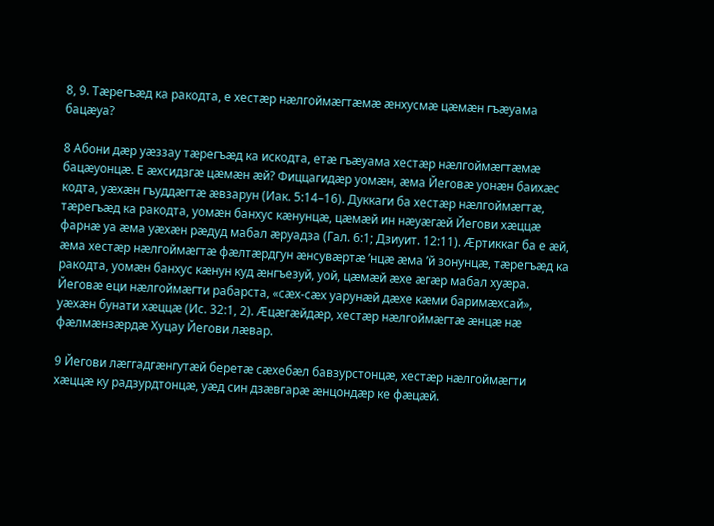8, 9. Тӕрегъӕд ка ракодта, е хестӕр нӕлгоймӕгтӕмӕ ӕнхусмӕ цӕмӕн гъӕуама бацӕуа?

8 Абони дӕр уӕззау тӕрегъӕд ка искодта, етӕ гъӕуама хестӕр нӕлгоймӕгтӕмӕ бацӕуонцӕ. Е ӕхсидзгӕ цӕмӕн ӕй? Фиццагидӕр уомӕн, ӕма Йеговӕ уонӕн баихӕс кодта, уӕхӕн гъуддӕгтӕ ӕвзарун (Иак. 5:14–16). Дуккаги ба хестӕр нӕлгоймӕгтӕ, тӕрегъӕд ка ракодта, уомӕн банхус кӕнунцӕ, цӕмӕй ин нӕуӕгӕй Йегови хӕццӕ фарнӕ уа ӕма уӕхӕн рӕдуд мабал ӕруадза (Гал. 6:1; Дзиуит. 12:11). Ӕртиккаг ба е ӕй, ӕма хестӕр нӕлгоймӕгтӕ фӕлтӕрдгун ӕнсувӕртӕ ’нцӕ ӕма ’й зонунцӕ, тӕрегъӕд ка ракодта, уомӕн банхус кӕнун куд ӕнгъезуй, уой, цӕмӕй ӕхе ӕгӕр мабал хуӕра. Йеговӕ еци нӕлгоймӕгти рабарста, «сӕх-сӕх уарунӕй дӕхе кӕми баримӕхсай», уӕхӕн бунати хӕццӕ (Ис. 32:1, 2). Ӕцӕгӕйдӕр, хестӕр нӕлгоймӕгтӕ ӕнцӕ нӕ фӕлмӕнзӕрдӕ Хуцау Йегови лӕвар.

9 Йегови лӕггадгӕнгутӕй беретӕ сӕхебӕл бавзурстонцӕ, хестӕр нӕлгоймӕгти хӕццӕ ку радзурдтонцӕ, уӕд син дзӕвгарӕ ӕнцондӕр ке фӕцӕй.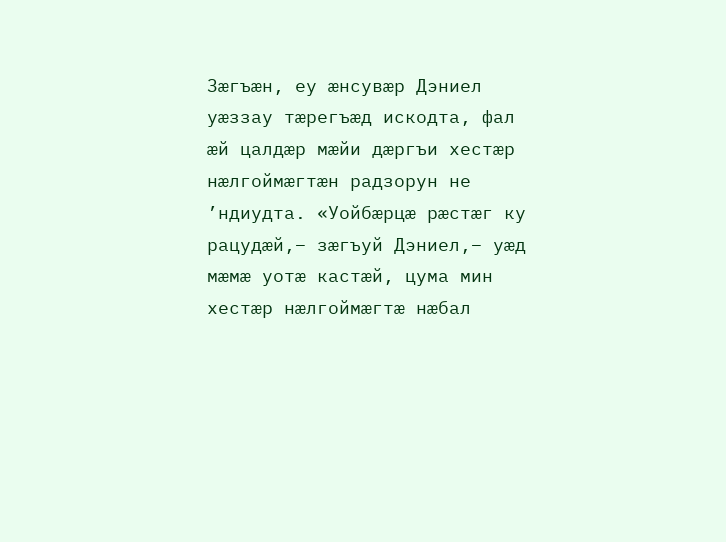Зӕгъӕн, еу ӕнсувӕр Дэниел уӕззау тӕрегъӕд искодта, фал ӕй цалдӕр мӕйи дӕргъи хестӕр нӕлгоймӕгтӕн радзорун не ’ндиудта. «Уойбӕрцӕ рӕстӕг ку рацудӕй,– зӕгъуй Дэниел,– уӕд мӕмӕ уотӕ кастӕй, цума мин хестӕр нӕлгоймӕгтӕ нӕбал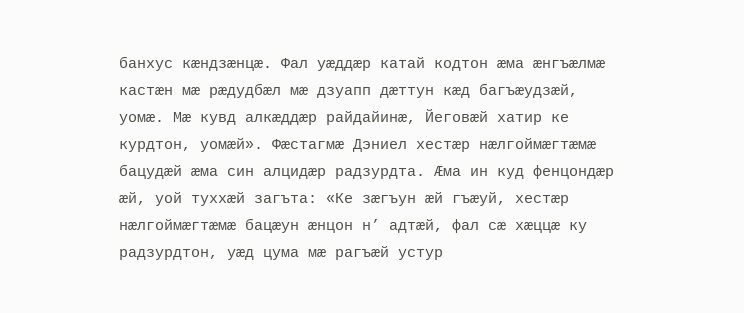банхус кӕндзӕнцӕ. Фал уӕддӕр катай кодтон ӕма ӕнгъӕлмӕ кастӕн мӕ рӕдудбӕл мӕ дзуапп дӕттун кӕд багъӕудзӕй, уомӕ. Мӕ кувд алкӕддӕр райдайинӕ, Йеговӕй хатир ке курдтон, уомӕй». Фӕстагмӕ Дэниел хестӕр нӕлгоймӕгтӕмӕ бацудӕй ӕма син алцидӕр радзурдта. Ӕма ин куд фенцондӕр ӕй, уой туххӕй загъта: «Ке зӕгъун ӕй гъӕуй, хестӕр нӕлгоймӕгтӕмӕ бацӕун ӕнцон н’ адтӕй, фал сӕ хӕццӕ ку радзурдтон, уӕд цума мӕ рагъӕй устур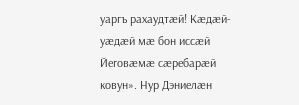уаргъ рахаудтӕй! Кӕдӕй-уӕдӕй мӕ бон иссӕй Йеговӕмӕ сӕребарӕй ковун». Нур Дэниелӕн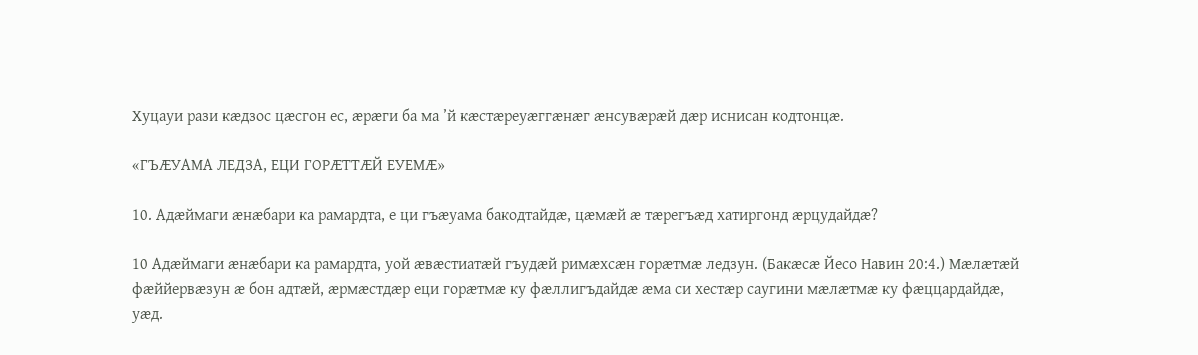Хуцауи рази кӕдзос цӕсгон ес, ӕрӕги ба ма ’й кӕстӕреуӕггӕнӕг ӕнсувӕрӕй дӕр иснисан кодтонцӕ.

«ГЪӔУАМА ЛЕДЗА, ЕЦИ ГОРӔТТӔЙ ЕУЕМӔ»

10. Адӕймаги ӕнӕбари ка рамардта, е ци гъӕуама бакодтайдӕ, цӕмӕй ӕ тӕрегъӕд хатиргонд ӕрцудайдӕ?

10 Адӕймаги ӕнӕбари ка рамардта, уой ӕвӕстиатӕй гъудӕй римӕхсӕн горӕтмӕ ледзун. (Бакӕсӕ Йесо Навин 20:4.) Мӕлӕтӕй фӕййервӕзун ӕ бон адтӕй, ӕрмӕстдӕр еци горӕтмӕ ку фӕллигъдайдӕ ӕма си хестӕр саугини мӕлӕтмӕ ку фӕццардайдӕ, уӕд.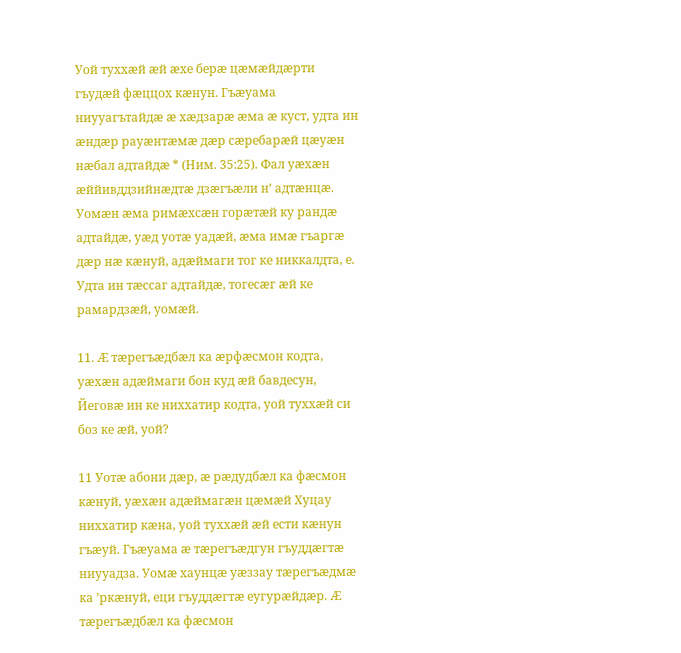Уой туххӕй ӕй ӕхе берӕ цӕмӕйдӕрти гъудӕй фӕццох кӕнун. Гъӕуама ниууагътайдӕ ӕ хӕдзарӕ ӕма ӕ куст, удта ин ӕндӕр рауӕнтӕмӕ дӕр сӕребарӕй цӕуӕн нӕбал адтайдӕ * (Ним. 35:25). Фал уӕхӕн ӕййивддзийнӕдтӕ дзӕгъӕли н’ адтӕнцӕ. Уомӕн ӕма римӕхсӕн горӕтӕй ку рандӕ адтайдӕ, уӕд уотӕ уадӕй, ӕма имӕ гъаргӕ дӕр нӕ кӕнуй, адӕймаги тог ке никкалдта, е. Удта ин тӕссаг адтайдӕ, тогесӕг ӕй ке рамардзӕй, уомӕй.

11. Ӕ тӕрегъӕдбӕл ка ӕрфӕсмон кодта, уӕхӕн адӕймаги бон куд ӕй бавдесун, Йеговӕ ин ке ниххатир кодта, уой туххӕй си боз ке ӕй, уой?

11 Уотӕ абони дӕр, ӕ рӕдудбӕл ка фӕсмон кӕнуй, уӕхӕн адӕймагӕн цӕмӕй Хуцау ниххатир кӕна, уой туххӕй ӕй ести кӕнун гъӕуй. Гъӕуама ӕ тӕрегъӕдгун гъуддӕгтӕ ниууадза. Уомӕ хаунцӕ уӕззау тӕрегъӕдмӕ ка ’ркӕнуй, еци гъуддӕгтӕ еугурӕйдӕр. Ӕ тӕрегъӕдбӕл ка фӕсмон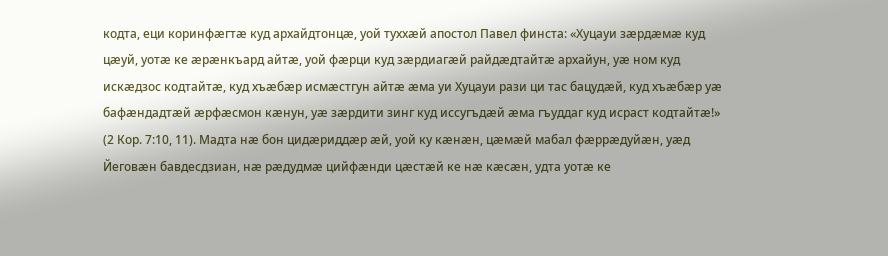кодта, еци коринфӕгтӕ куд архайдтонцӕ, уой туххӕй апостол Павел финста: «Хуцауи зӕрдӕмӕ куд цӕуй, уотӕ ке ӕрӕнкъард айтӕ, уой фӕрци куд зӕрдиагӕй райдӕдтайтӕ архайун, уӕ ном куд искӕдзос кодтайтӕ, куд хъӕбӕр исмӕстгун айтӕ ӕма уи Хуцауи рази ци тас бацудӕй, куд хъӕбӕр уӕ бафӕндадтӕй ӕрфӕсмон кӕнун, уӕ зӕрдити зинг куд иссугъдӕй ӕма гъуддаг куд исраст кодтайтӕ!» (2 Кор. 7:10, 11). Мадта нӕ бон цидӕриддӕр ӕй, уой ку кӕнӕн, цӕмӕй мабал фӕррӕдуйӕн, уӕд Йеговӕн бавдесдзиан, нӕ рӕдудмӕ цийфӕнди цӕстӕй ке нӕ кӕсӕн, удта уотӕ ке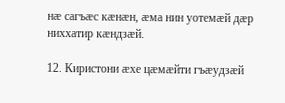нӕ сагъӕс кӕнӕн, ӕма нин уотемӕй дӕр ниххатир кӕндзӕй.

12. Киристони ӕхе цӕмӕйти гъӕудзӕй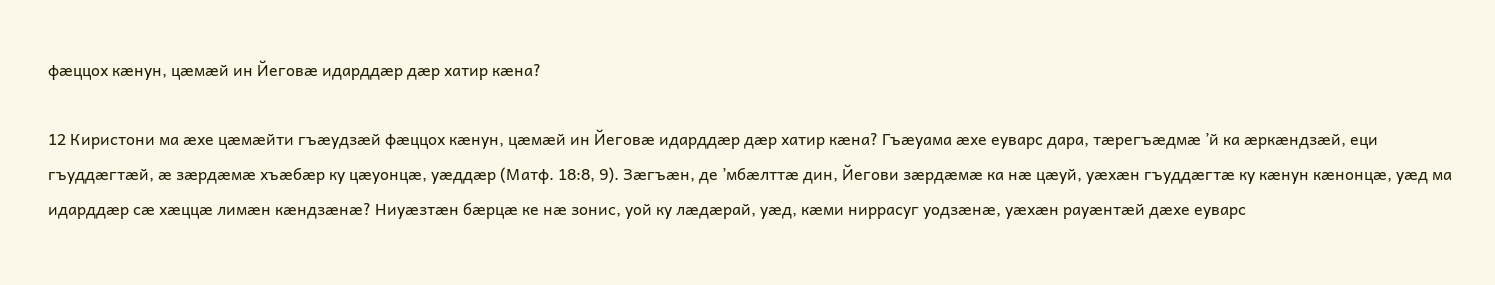фӕццох кӕнун, цӕмӕй ин Йеговӕ идарддӕр дӕр хатир кӕна?

12 Киристони ма ӕхе цӕмӕйти гъӕудзӕй фӕццох кӕнун, цӕмӕй ин Йеговӕ идарддӕр дӕр хатир кӕна? Гъӕуама ӕхе еуварс дара, тӕрегъӕдмӕ ’й ка ӕркӕндзӕй, еци гъуддӕгтӕй, ӕ зӕрдӕмӕ хъӕбӕр ку цӕуонцӕ, уӕддӕр (Матф. 18:8, 9). Зӕгъӕн, де ’мбӕлттӕ дин, Йегови зӕрдӕмӕ ка нӕ цӕуй, уӕхӕн гъуддӕгтӕ ку кӕнун кӕнонцӕ, уӕд ма идарддӕр сӕ хӕццӕ лимӕн кӕндзӕнӕ? Ниуӕзтӕн бӕрцӕ ке нӕ зонис, уой ку лӕдӕрай, уӕд, кӕми ниррасуг уодзӕнӕ, уӕхӕн рауӕнтӕй дӕхе еуварс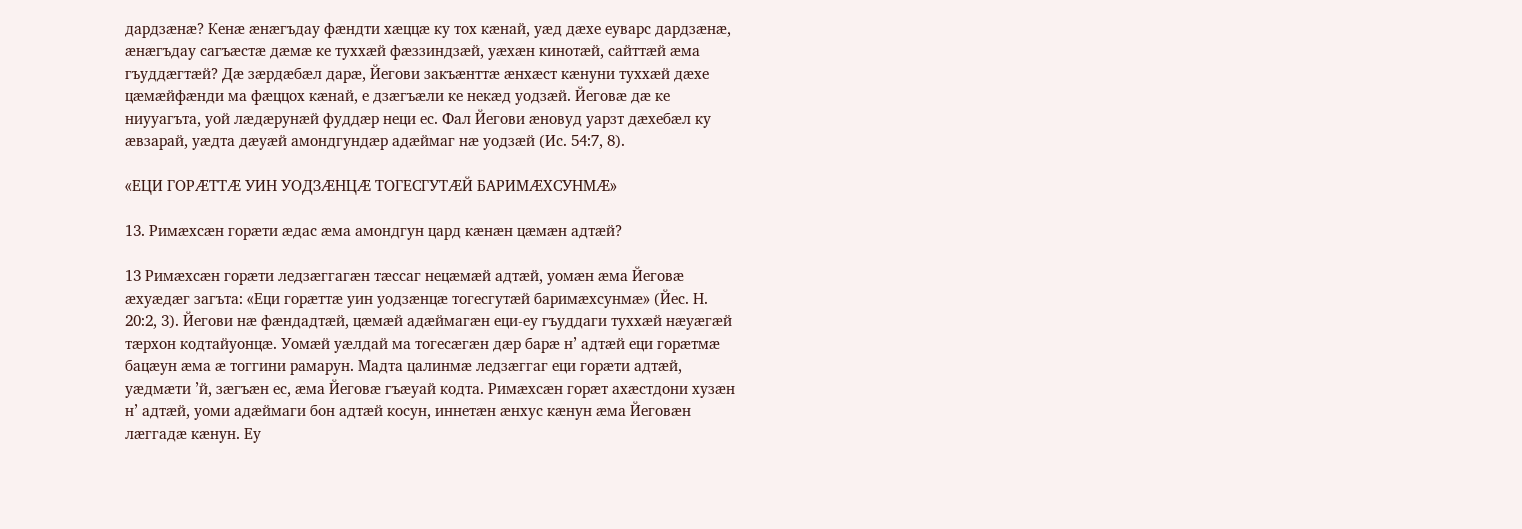дардзӕнӕ? Кенӕ ӕнӕгъдау фӕндти хӕццӕ ку тох кӕнай, уӕд дӕхе еуварс дардзӕнӕ, ӕнӕгъдау сагъӕстӕ дӕмӕ ке туххӕй фӕззиндзӕй, уӕхӕн кинотӕй, сайттӕй ӕма гъуддӕгтӕй? Дӕ зӕрдӕбӕл дарӕ, Йегови закъӕнттӕ ӕнхӕст кӕнуни туххӕй дӕхе цӕмӕйфӕнди ма фӕццох кӕнай, е дзӕгъӕли ке некӕд уодзӕй. Йеговӕ дӕ ке ниууагъта, уой лӕдӕрунӕй фуддӕр неци ес. Фал Йегови ӕновуд уарзт дӕхебӕл ку ӕвзарай, уӕдта дӕуӕй амондгундӕр адӕймаг нӕ уодзӕй (Ис. 54:7, 8).

«ЕЦИ ГОРӔТТӔ УИН УОДЗӔНЦӔ ТОГЕСГУТӔЙ БАРИМӔХСУНМӔ»

13. Римӕхсӕн горӕти ӕдас ӕма амондгун цард кӕнӕн цӕмӕн адтӕй?

13 Римӕхсӕн горӕти ледзӕггагӕн тӕссаг нецӕмӕй адтӕй, уомӕн ӕма Йеговӕ ӕхуӕдӕг загъта: «Еци горӕттӕ уин уодзӕнцӕ тогесгутӕй баримӕхсунмӕ» (Йес. Н. 20:2, 3). Йегови нӕ фӕндадтӕй, цӕмӕй адӕймагӕн еци-еу гъуддаги туххӕй нӕуӕгӕй тӕрхон кодтайуонцӕ. Уомӕй уӕлдай ма тогесӕгӕн дӕр барӕ н’ адтӕй еци горӕтмӕ бацӕун ӕма ӕ тоггини рамарун. Мадта цалинмӕ ледзӕггаг еци горӕти адтӕй, уӕдмӕти ’й, зӕгъӕн ес, ӕма Йеговӕ гъӕуай кодта. Римӕхсӕн горӕт ахӕстдони хузӕн н’ адтӕй, уоми адӕймаги бон адтӕй косун, иннетӕн ӕнхус кӕнун ӕма Йеговӕн лӕггадӕ кӕнун. Еу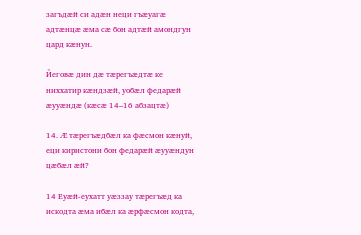загъдӕй си адӕн неци гъӕуагӕ адтӕнцӕ ӕма сӕ бон адтӕй амондгун цард кӕнун.

Йеговӕ дин дӕ тӕрегъӕдтӕ ке ниххатир кӕндзӕй, уобӕл федарӕй ӕууӕндӕ (кӕсӕ 14–16 абзацтӕ)

14. Ӕ тӕрегъӕдбӕл ка фӕсмон кӕнуй, еци киристони бон федарӕй ӕууӕндун цӕбӕл ӕй?

14 Еуӕй-еухатт уӕззау тӕрегъӕд ка искодта ӕма ибӕл ка ӕрфӕсмон кодта,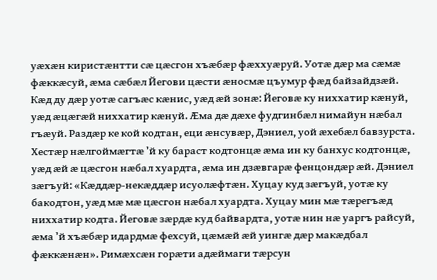уӕхӕн киристӕнтти сӕ цӕсгон хъӕбӕр фӕххуӕруй. Уотӕ дӕр ма сӕмӕ фӕккӕсуй, ӕма сӕбӕл Йегови цӕсти ӕносмӕ цъумур фӕд байзайдзӕй. Кӕд ду дӕр уотӕ сагъӕс кӕнис, уӕд ӕй зонӕ: Йеговӕ ку ниххатир кӕнуй, уӕд ӕцӕгӕй ниххатир кӕнуй. Ӕма дӕ дӕхе фудгинбӕл нимайун нӕбал гъӕуй. Раздӕр ке кой кодтан, еци ӕнсувӕр, Дэниел, уой ӕхебӕл бавзурста. Хестӕр нӕлгоймӕгтӕ ’й ку бараст кодтонцӕ ӕма ин ку банхус кодтонцӕ, уӕд ӕй ӕ цӕсгон нӕбал хуардта, ӕма ин дзӕвгарӕ фенцондӕр ӕй. Дэниел зӕгъуй: «Кӕддӕр-некӕддӕр исуолӕфтӕн. Хуцау куд зӕгъуй, уотӕ ку бакодтон, уӕд мӕ мӕ цӕсгон нӕбал хуардта. Хуцау мин мӕ тӕрегъӕд ниххатир кодта. Йеговӕ зӕрдӕ куд байвардта, уотӕ нин нӕ уаргъ райсуй, ӕма ’й хъӕбӕр идардмӕ фехсуй, цӕмӕй ӕй уингӕ дӕр макӕдбал фӕккӕнӕн». Римӕхсӕн горӕти адӕймаги тӕрсун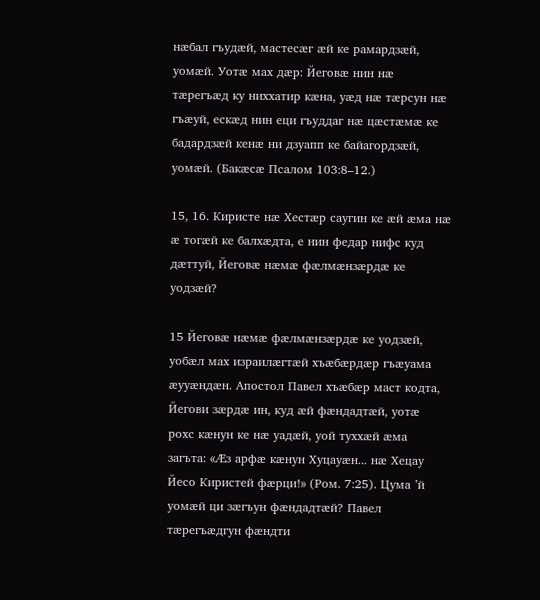нӕбал гъудӕй, мастесӕг ӕй ке рамардзӕй, уомӕй. Уотӕ мах дӕр: Йеговӕ нин нӕ тӕрегъӕд ку ниххатир кӕна, уӕд нӕ тӕрсун нӕ гъӕуй, ескӕд нин еци гъуддаг нӕ цӕстӕмӕ ке бадардзӕй кенӕ ни дзуапп ке байагордзӕй, уомӕй. (Бакӕсӕ Псалом 103:8–12.)

15, 16. Киристе нӕ Хестӕр саугин ке ӕй ӕма нӕ ӕ тогӕй ке балхӕдта, е нин федар нифс куд дӕттуй, Йеговӕ нӕмӕ фӕлмӕнзӕрдӕ ке уодзӕй?

15 Йеговӕ нӕмӕ фӕлмӕнзӕрдӕ ке уодзӕй, уобӕл мах израилӕгтӕй хъӕбӕрдӕр гъӕуама ӕууӕндӕн. Апостол Павел хъӕбӕр маст кодта, Йегови зӕрдӕ ин, куд ӕй фӕндадтӕй, уотӕ рохс кӕнун ке нӕ уадӕй, уой туххӕй ӕма загъта: «Ӕз арфӕ кӕнун Хуцауӕн... нӕ Хецау Йесо Киристей фӕрци!» (Ром. 7:25). Цума ’й уомӕй ци зӕгъун фӕндадтӕй? Павел тӕрегъӕдгун фӕндти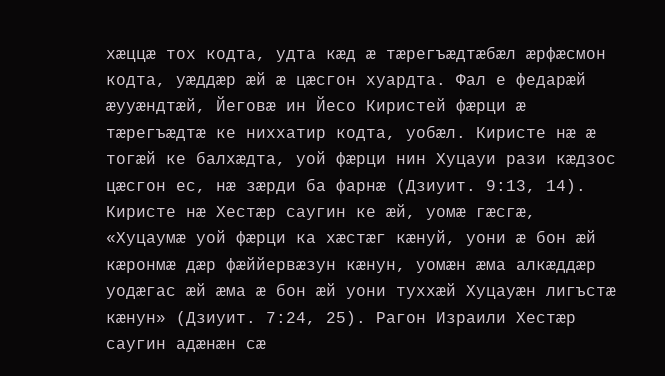хӕццӕ тох кодта, удта кӕд ӕ тӕрегъӕдтӕбӕл ӕрфӕсмон кодта, уӕддӕр ӕй ӕ цӕсгон хуардта. Фал е федарӕй ӕууӕндтӕй, Йеговӕ ин Йесо Киристей фӕрци ӕ тӕрегъӕдтӕ ке ниххатир кодта, уобӕл. Киристе нӕ ӕ тогӕй ке балхӕдта, уой фӕрци нин Хуцауи рази кӕдзос цӕсгон ес, нӕ зӕрди ба фарнӕ (Дзиуит. 9:13, 14). Киристе нӕ Хестӕр саугин ке ӕй, уомӕ гӕсгӕ, «Хуцаумӕ уой фӕрци ка хӕстӕг кӕнуй, уони ӕ бон ӕй кӕронмӕ дӕр фӕййервӕзун кӕнун, уомӕн ӕма алкӕддӕр уодӕгас ӕй ӕма ӕ бон ӕй уони туххӕй Хуцауӕн лигъстӕ кӕнун» (Дзиуит. 7:24, 25). Рагон Израили Хестӕр саугин адӕнӕн сӕ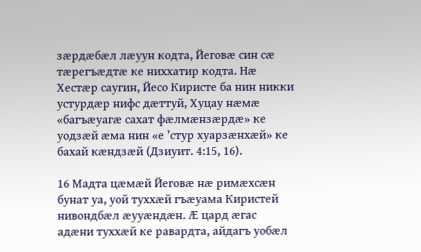зӕрдӕбӕл лӕуун кодта, Йеговӕ син сӕ тӕрегъӕдтӕ ке ниххатир кодта. Нӕ Хестӕр саугин, Йесо Киристе ба нин никки устурдӕр нифс дӕттуй, Хуцау нӕмӕ «багъӕуагӕ сахат фӕлмӕнзӕрдӕ» ке уодзӕй ӕма нин «е ’стур хуарзӕнхӕй» ке бахай кӕндзӕй (Дзиуит. 4:15, 16).

16 Мадта цӕмӕй Йеговӕ нӕ римӕхсӕн бунат уа, уой туххӕй гъӕуама Киристей нивондбӕл ӕууӕндӕн. Ӕ цард ӕгас адӕни туххӕй ке равардта, айдагъ уобӕл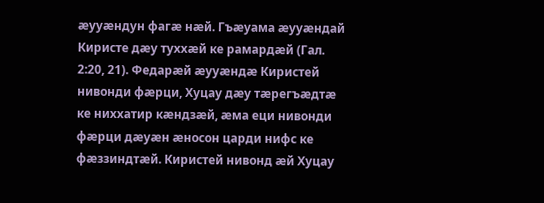ӕууӕндун фагӕ нӕй. Гъӕуама ӕууӕндай Киристе дӕу туххӕй ке рамардӕй (Гал. 2:20, 21). Федарӕй ӕууӕндӕ Киристей нивонди фӕрци, Хуцау дӕу тӕрегъӕдтӕ ке ниххатир кӕндзӕй, ӕма еци нивонди фӕрци дӕуӕн ӕносон царди нифс ке фӕззиндтӕй. Киристей нивонд ӕй Хуцау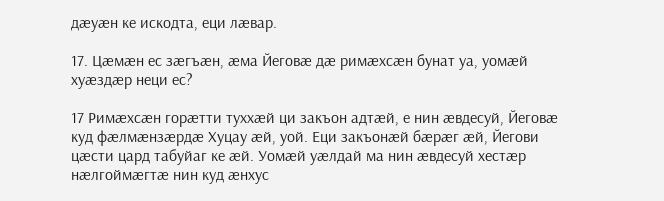дӕуӕн ке искодта, еци лӕвар.

17. Цӕмӕн ес зӕгъӕн, ӕма Йеговӕ дӕ римӕхсӕн бунат уа, уомӕй хуӕздӕр неци ес?

17 Римӕхсӕн горӕтти туххӕй ци закъон адтӕй, е нин ӕвдесуй, Йеговӕ куд фӕлмӕнзӕрдӕ Хуцау ӕй, уой. Еци закъонӕй бӕрӕг ӕй, Йегови цӕсти цард табуйаг ке ӕй. Уомӕй уӕлдай ма нин ӕвдесуй хестӕр нӕлгоймӕгтӕ нин куд ӕнхус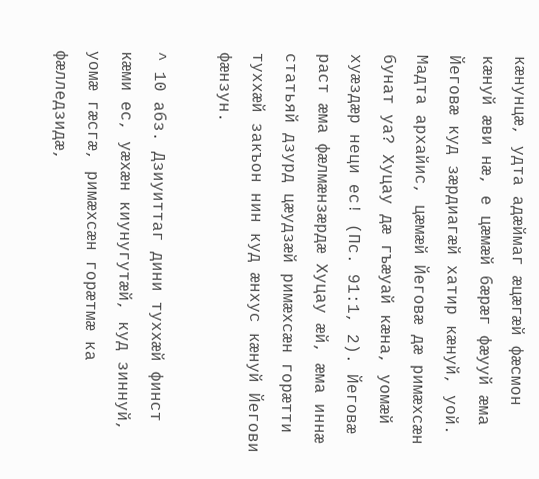кӕнунцӕ, удта адӕймаг ӕцӕгӕй фӕсмон кӕнуй ӕви нӕ, е цӕмӕй бӕрӕг фӕууй ӕма Йеговӕ куд зӕрдиагӕй хатир кӕнуй, уой. Мадта архайис, цӕмӕй Йеговӕ дӕ римӕхсӕн бунат уа? Хуцау дӕ гъӕуай кӕна, уомӕй хуӕздӕр неци ес! (Пс. 91:1, 2). Йеговӕ раст ӕма фӕлмӕнзӕрдӕ Хуцау ӕй, ӕма иннӕ статьяй дзурд цӕудзӕй римӕхсӕн горӕтти туххӕй закъон нин куд ӕнхус кӕнуй Йегови фӕнзун.

^ 10 абз. Дзиуиттаг дини туххӕй финст кӕми ес, уӕхӕн киунугутӕй, куд зиннуй, уомӕ гӕсгӕ, римӕхсӕн горӕтмӕ ка фӕлледзидӕ,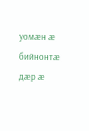уомӕн ӕ бийнонтӕ дӕр ӕ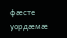фӕсте уордӕмӕ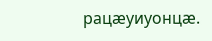рацӕуиуонцӕ.